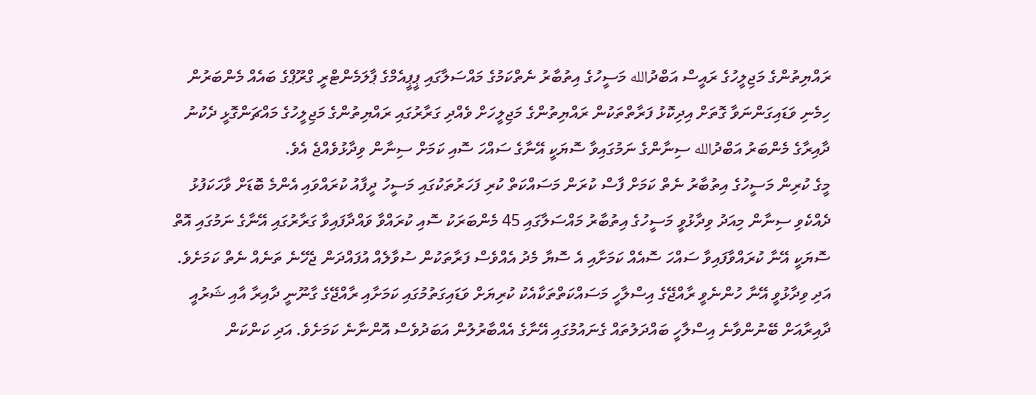ރައްޔިތުންގެ މަޖިލީހުގެ ރައީސް އަބްދުالله މަސީހުގެ އިތުބާރު ނެތްކަމުގެ މައްސަލާގައި ޕީޕީއެމްގެ ޕާލަމެންޓްރީ ގްރޫޕްގެ ބައެއް މެންބަރުން ހިމެނި ވަޑައިގަންނަވާ ގޮތަށް އިދިކޮޅު ފަރާތްތަކުން ރައްޔިތުންގެ މަޖިލީހަށް ވެއްދި ގަރާރުގައި ރައްޔިތުންގެ މަޖިލީހުގެ މައްޗަންގޮޅީ ދެކުނު ދާއިރާގެ މެންބަރު އަބްދުالله ސިނާންގެ ނަމުގައިވާ ސޮޔަކީ އޭނާގެ ސައްހަ ސޮއި ކަމަށް ސިނާން ވިދާޅުވެއްޖެ އެވެ.
މީގެ ކުރިން މަސީހުގެ އިތުބާރު ނެތް ކަމަށް ފާސް ކުރަން މަސައްކަތް ކުރި ފަހަރުތަކުގައި މަސީހު ދީފާއު ކުރައްވައި އެންމެ ބޮޑަށް ވާހަކަފުޅު ދެއްކެވި ސިނާން މިއަދު ވިދާޅުވީ މަސީހުގެ އިތުބާރު މައްސަލާގައި 45 މެންބަރަކު ސޮއި ކުރައްވާ ވައްދާފައިވާ ގަރާރުގައި އޭނާގެ ނަމުގައި އޮތް ސޮޔަކީ އޭނާ ކުރައްވާފައިވާ ސައްހަ ސޮއެއް ކަމަށާއި އެ ސޮޔާ މެދު އެއްވެސް ފަރާތަކުން ސުވާލެއް އުފައްދަން ޖެހޭނެ ތަނެއް ނެތް ކަމަށެވެ.
އަދި ވިދާޅުވީ އޭނާ ހުންނެވީ ރާއްޖޭގެ އިސްލާހީ މަސައްކަތްތަކާއެކު ކުރިޔަށް ވަޑައިގަތުމުގައި ކަމަށާއި ރާއްޖޭގެ ގާނޫނީ ދާއިރާ އާއި ޝަރުއީ ދާއިރާއަށް ބޭނުންވާނެ އިސްލާހީ ބައްދަލުތައް ގެނައުމުގައި އޭނާގެ އެއްބާރުލުން އަބަދުވެސް އޮންނާނެ ކަމަށެވެ. އަދި ކަންކަން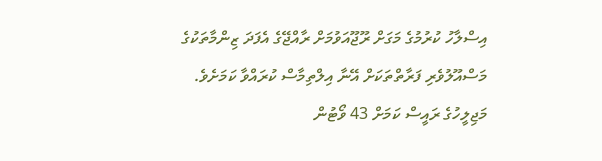އިސްލާހު ކުރުމުގެ މަގަށް ރޫޖޫއަވުމަށް ރާއްޖޭގެ އެފަދަ ޒިންމާތަކުގެ މަސްއޫލުވެރި ފަރާތްތަކަށް އޭނާ އިލްތިމާސް ކުރައްވާ ކަމަށެވެ.
މަޖިލީހުގެ ރައީސް ކަމަށް 43 ވޯޓުން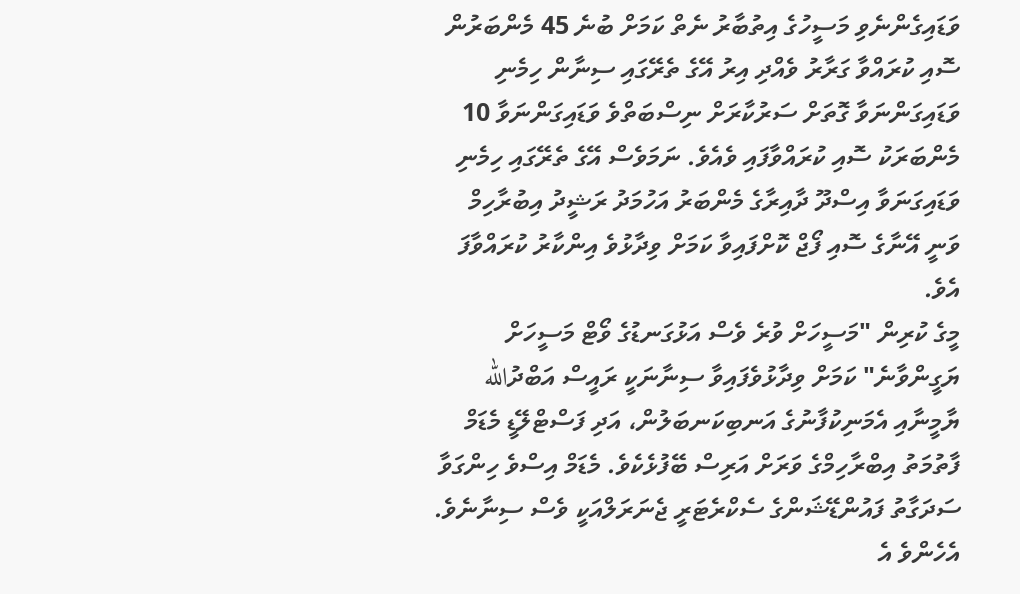ވަޑައިގެންނެވި މަސީހުގެ އިތުބާރު ނެތް ކަމަށް ބުނެ 45 މެންބަރުން ސޮއި ކުރައްވާ ގަރާރު ވެއްދި އިރު އޭގެ ތެރޭގައި ސިނާން ހިމެނި ވަޑައިގަންނަވާ ގޮތަށް ސަރުކާރަށް ނިސްބަތްވެ ވަޑައިގަންނަވާ 10 މެންބަރަކު ސޮއި ކުރައްވާފައި ވެއެވެ. ނަމަވެސް އޭގެ ތެރޭގައި ހިމެނި ވަޑައިގަނަވާ އިސްދޫ ދާއިރާގެ މެންބަރު އަހުމަދު ރަޝީދު އިބުރާހިމް ވަނީ އޭނާގެ ސޮއި ފޯޖް ކޮށްފައިވާ ކަމަށް ވިދާޅުވެ އިންކާރު ކުރައްވާފަ އެވެ.
މީގެ ކުރިން "މަސީހަށް ވުރެ ވެސް އަޅުގަނޑުގެ ވޯޓް މަސީހަށް ޔަގީންވާނެ" ކަމަށް ވިދާޅުވެފައިވާ ސިނާނަކީ ރައީސް އަބްދުالله ޔާމީނާއި އެމަނިކުފާނުގެ އަނބިކަނބަލުން، އަދި ފަސްޓްލޭޑީ މެޑަމް ފާތުމަތު އިބްރާހިމްގެ ވަރަށް އަރިސް ބޭފުޅެކެވެ. މެޑަމް އިސްވެ ހިންގަވާ ސަދަގާތު ފައުންޑޭޝަންގެ ސެކްރެޓަރީ ޖެނަރަލްއަކީ ވެސް ސިނާނެވެ. އެހެންވެ އެ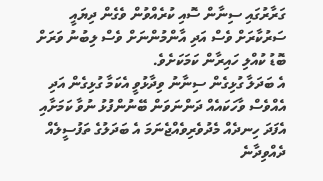ގަރާރުގައި ސިނާން ސޮއި ކުރެއްވުން ވެގެން ދިޔައީ ސަރުކާރަށް ވެސް އަދި އާންމުންނަށް ވެސް ލިބުނު ވަރަށް ބޮޑު ކުއްލި ހައިރާން ކަމަކަށެވެ.
އެ ބަދަލާ ގުޅިގެން ސިނާނު ވިދާޅުވީ އެކަމާ ގުޅިގެން އަދި އެއްވެސް ވާހަކައެއް ދަންނަވަން ބޭނުންފުޅު ނުވާ ކަމަށާއި އެފަދަ ހިނދެއް މެދުވެރިވެއްޖެނަމަ އެ ބަދަލުގެ ތަފުސީލެއް ދެއްވިދާނެ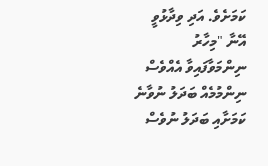ކަމަށެވެ. އަދި ވިދާޅުވީ އޭނާ "މިހާރު ނިންމަވާފައިވާ އެއްވެސް ނިންމުމެއް ބަދަލު ނުވާނެ ކަމަށާއި ބަދަލު ނުވެސް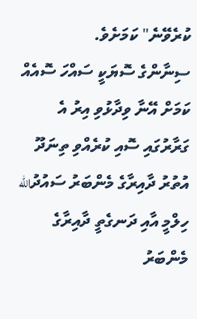ކުރެވޭނެ" ކަމަށެވެ.
ސިނާންގެ ސޮޔަކީ ސައްހަ ސޮއެއް ކަމަށް އޭނާ ވިދާޅުވި އިރު އެ ގަރާރުގައި ސޮއި ކުރެއްވި ތިނަދޫ އުތުރު ދާއިރާގެ މެންބަރު ސައުދުالله ހިލްމީ އާއި ދަނގެތީ ދާއިރާގެ މެންބަރު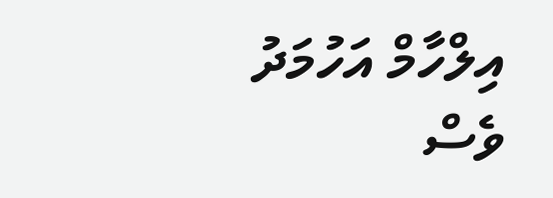އިލްހާމް އަހުމަދު ވެސް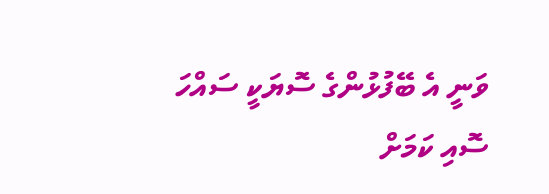ވަނީ އެ ބޭފުޅުންގެ ސޮޔަކީ ސައްހަ ސޮއި ކަމަށް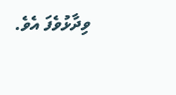ވިދާޅުވެފަ އެވެ.